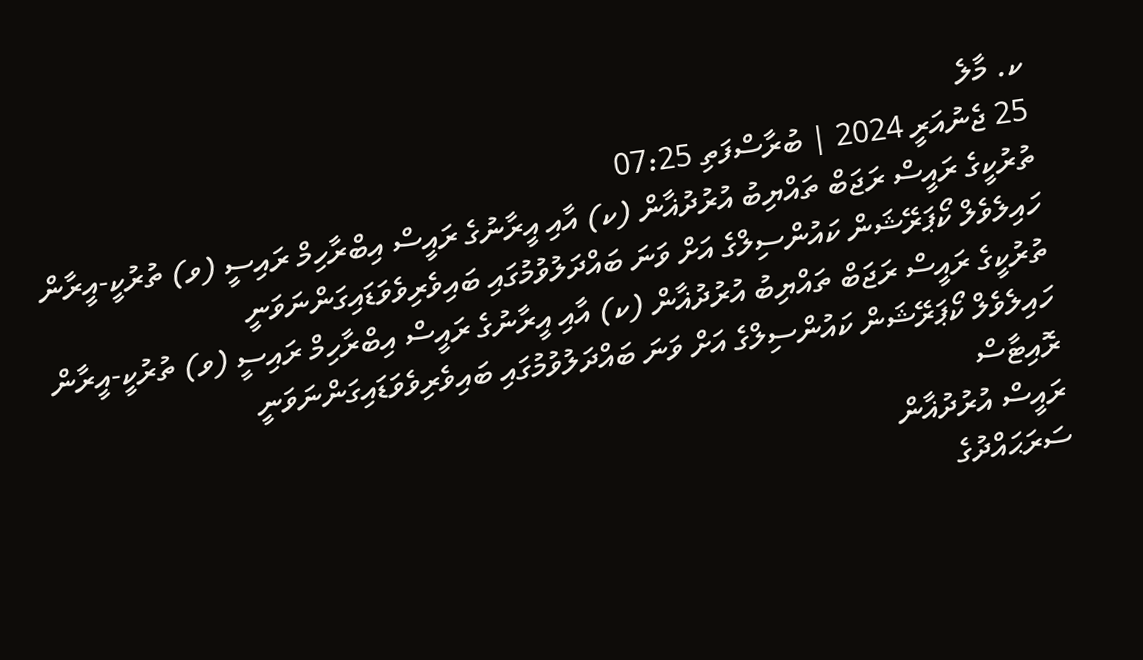ކ. މާލެ
25 ޖެނުއަރީ 2024 | ބުރާސްފަތި 07:25
ތުރުކީގެ ރައީސް ރަޖަބް ތައްޔިބު އުރުދުޣާން (ކ) އާއި އީރާނުގެ ރައީސް އިބްރާހިމް ރައިސީ (ވ) ތުރުކީ-އީރާން ހައިލެވެލް ކޯޕަރޭޝަން ކައުންސިލްގެ އަށް ވަނަ ބައްދަލުވުމުގައި ބައިވެރިވެވަޑައިގަންނަވަނީ
ތުރުކީގެ ރައީސް ރަޖަބް ތައްޔިބު އުރުދުޣާން (ކ) އާއި އީރާނުގެ ރައީސް އިބްރާހިމް ރައިސީ (ވ) ތުރުކީ-އީރާން ހައިލެވެލް ކޯޕަރޭޝަން ކައުންސިލްގެ އަށް ވަނަ ބައްދަލުވުމުގައި ބައިވެރިވެވަޑައިގަންނަވަނީ
ރޮއިޓާސް
ރައީސް އުރުދުޣާން
ސަރަޙައްދުގެ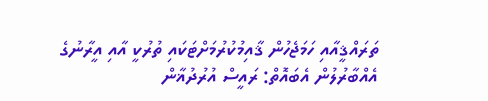ތަރައްޤީއާއި ހަމަޖެހުން ޤާއިމުކުރުމަށްޓަކައި ތުރުކީ އާއި އީރާނުގެ އެއްބާރުލުން އެބައޮތް: ރައީސް އުރުދުޣާން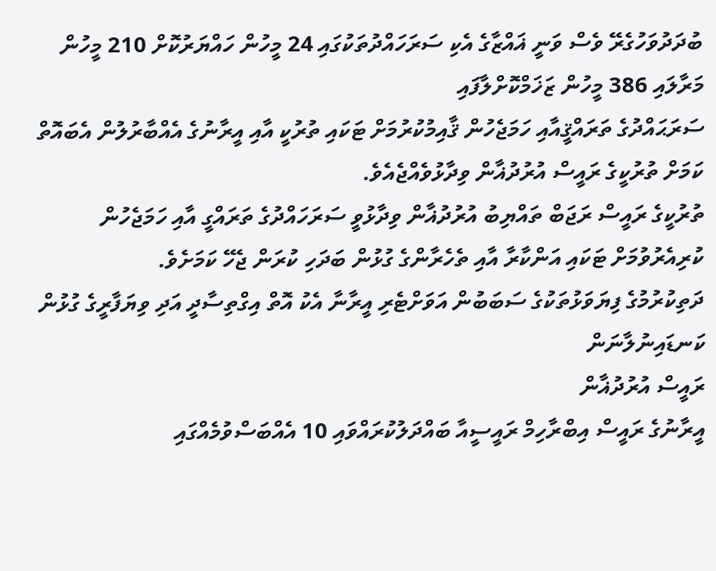ބުދަދުވަހުގެރޭ ވެސް ވަނީ ޣައްޒާގެ އެކި ސަރަހައްދުތަކުގައި 24 މީހުން ހައްޔަރުކޮށް 210 މީހުން މަރާލައި 386 މީހުން ޒަޚަމްކޮށްލާފައި
ސަރަޙައްދުގެ ތަރައްޤީއާއި ހަމަޖެހުން ޤާއިމުކުރުމަށް ޓަކައި ތުރުކީ އާއި އީރާނުގެ އެއްބާރުލުން އެބައޮތް ކަމަށް ތުރުކީގެ ރައީސް އުރުދުޣާން ވިދާޅުވެއްޖެއެވެ.
ތުރުކީގެ ރައީސް ރަޖަބް ތައްޔިބު އުރުދުޣާން ވިދާޅުވީ ސަރަހައްދުގެ ތަރައްގީ އާއި ހަމަޖެހުން ކުރިއެރުވުމަށް ޓަކައި އަންކާރާ އާއި ތެހެރާންގެ ގުޅުން ބަދަހި ކުރަން ޖެހޭ ކަމަށެވެ.
ދަތިކުރުމުގެ ފިޔަވަޅުތަކުގެ ސަބަބުން އަވަށްޓެރި އީރާނާ އެކު އޮތް އިގްތިސާދީ އަދި ވިޔަފާރީގެ ގުޅުން ކަނޑައިނުލާނަން
ރައީސް އުރުދުޣާން
އީރާނުގެ ރައީސް އިބްރާހިމް ރައީސީއާ ބައްދަލުކުރައްވައި 10 އެއްބަސްވުމެއްގައި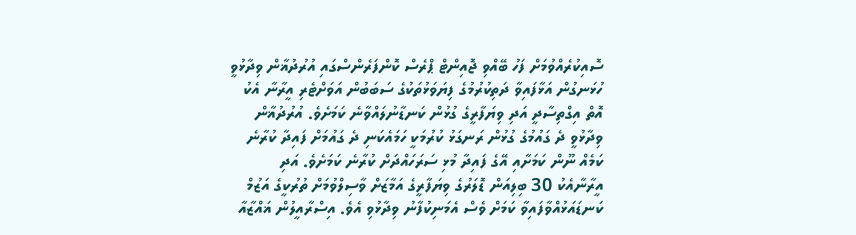ސޮއިކުރެއްވުމަށް ފަހު ބޭއްވި ޖޮއިންޓް ޕްރެސް ކޮންފަރެންސްގައި އުރުދުޣާން ވިދާޅުވީ ހުޅަނގުން އަޅާފައިވާ ދަތިކުރުމުގެ ފިޔަވަޅުތަކުގެ ސަބަބުން އަވަށްޓެރި އީރާނާ އެކު އޮތް އިގްތިސާދީ އަދި ވިޔަފާރީގެ ގުޅުން ކަނޑާނުލައްވާނެ ކަމަށެވެ. އުރުދުޣާން ވިދާޅުވީ ދެ ގައުމުގެ ގުޅުން ރަނގަޅު ކުރުމަކީ ހަމައެކަނި ދެ ގައުމަށް ފައިދާ ކުރާނެ ކަމެއް ނޫން ކަމަށާއި އޭގެ ފައިދާ މުޅި ސަރަހައްދަށް ކުރާނެ ކަމަށެވެ. އަދި އީރާނާއެކު 30 ބިލިއަން ޑޮލަރުގެ ވިޔަފާރީގެ އަމާޒަށް ވާސިލްވުމަށް ތުރުކީގެ އަޒުމް ކަނޑައަޅުއްވާފައިވާ ކަމަށް ވެސް އެމަނިކުފާނު ވިދާޅުވި އެވެ. އިސްރާއީލުން ޣައްޒާއާ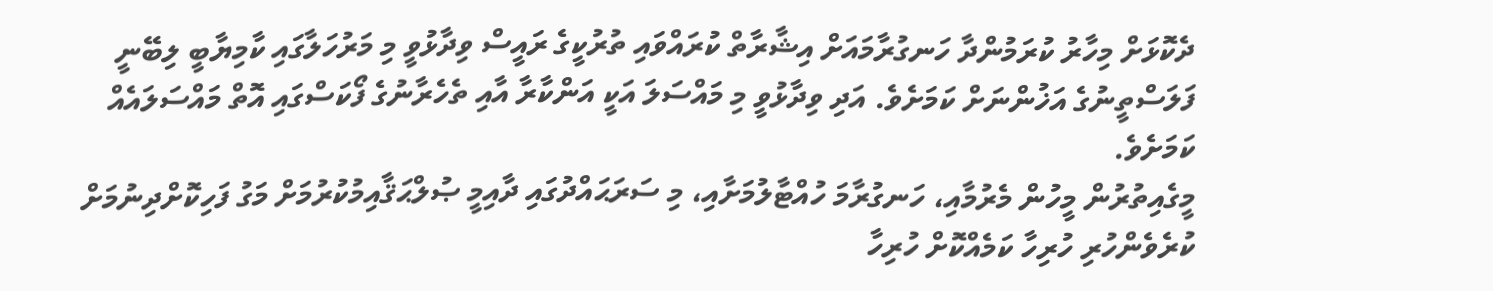ދެކޮޅަށް މިހާރު ކުރަމުންދާ ހަނގުރާމައަށް އިޝާރާތް ކުރައްވައި ތުރުކީގެ ރައީސް ވިދާޅުވީ މި މަރުހަލާގައި ކާމިޔާބީ ލިބޭނީ ފަލަސްތީނުގެ އަޚުންނަށް ކަމަށެވެ. އަދި ވިދާޅުވީ މި މައްސަލަ އަކީ އަންކާރާ އާއި ތެހެރާނުގެ ފޯކަސްގައި އޮތް މައްސަލައެއް ކަމަށެވެ.
މީގެއިތުރުން މީހުން މެރުމާއި، ހަނގުރާމަ ހުއްޓާލުމަށާއި، މި ސަރަޙައްދުގައި ދާއިމީ ޞުލްޙަޤާއިމުކުރުމަށް މަގު ފަހިކޮށްދިނުމަށް ކުރެވެންހުރި ހުރިހާ ކަމެއްކޮށް ހުރިހާ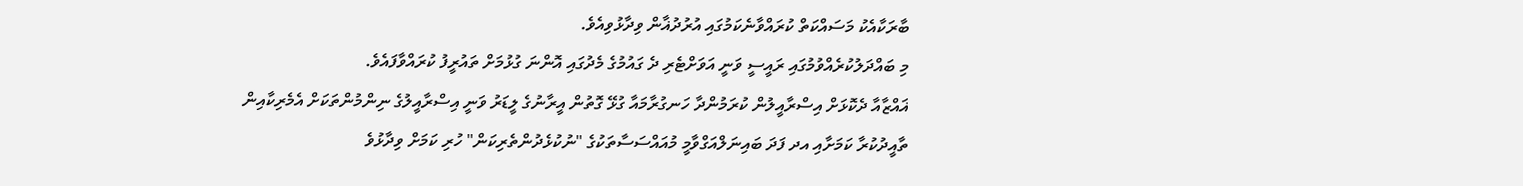ބާރަކާއެކު މަސައްކަތް ކުރައްވާނެކަމުގައި އުރުދުޣާން ވިދާޅުވިއެވެ.
މި ބައްދަލުކުރެއްވުމުގައި ރައީސީ ވަނީ އަވަށްޓެރި ދެ ގައުމުގެ މެދުގައި އޮންނަ ގުޅުމަށް ތައުރީފު ކުރައްވާފައެވެ.
ޣައްޒާއާ ދެކޮޅަށް އިސްރާއީލުން ކުރަމުންދާ ހަނގުރާމައާ ގުޅޭ ގޮތުން އީރާނުގެ ލީޑަރު ވަނީ އިސްރާއީލުގެ ނިންމުންތަކަށް އެމެރިކާއިން ތާއީދުކުރާ ކަމަށާއި އދ ފަދަ ބައިނަލްއަގްވާމީ މުއައްސަސާތަކުގެ "ނުކުޅެދުންތެރިކަން" ހުރި ކަމަށް ވިދާޅުވެ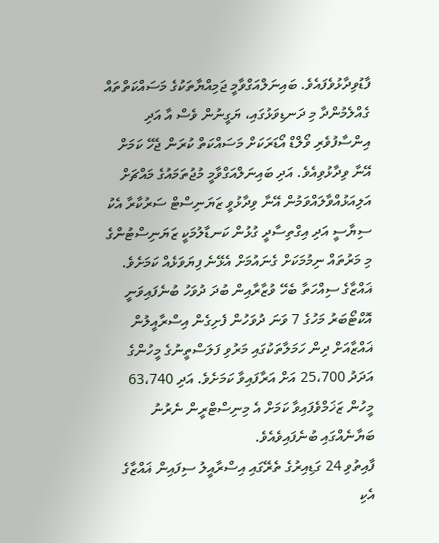ފާޑުވިދާޅުވެފައެވެ. ބައިނަލްއަގްވާމީ ޖަމިއްޔާތަކުގެ މަސައްކަތްތައް ގެއްލެމުންދާ މި ދަނޑިވަޅުގައި، ޔަގީނުން ވެސް އާ އަދި އިންސާފުވެރި ވޯލްޑް އޯޑަރަކަށް މަސައްކަތް ކުރަން ޖެހޭ ކަމަށް އޭނާ ވިދާޅުވިއެވެ. އަދި ބައިނަލްއަގްވާމީ މުޖުތަމައުގެ މައްޗަށް އަލިއަޅުއްވާލައްވަމުން އޭނާ ވިދާޅުވީ ޒަޔަނިސްޓް ސަރުކާރާ އެކު ސިޔާސީ އަދި އިގްތިސާދީ ގުޅުން ކަނޑާލުމަކީ ޒަޔަނިސްޓުންގެ މި މަރުތައް ނިމުމަކަށް ގެނައުމަށް އެޅޭނެ ފިޔަވަޅެއް ކަމަށެވެ.
ޣައްޒާގެ ސިއްހަތާ ބެހޭ ވުޒާރާއިން ބުދަ ދުވަހު ބުނެފައިވަނީ އޮކްޓޯބަރު މަހުގެ 7 ވަނަ ދުވަހުން ފެށިގެން އިސްރާއީލުން ޣައްޒާއަށް ދިން ހަމަލާތަކުގައި މަރުވި ފަލަސްތީނުގެ މީހުންގެ އަދަދު 25،700 އަށް އަރާފައިވާ ކަމަށެވެ. އަދި 63،740 މީހުން ޒަޚަމްވެފައިވާ ކަމަށް އެ މިނިސްޓްރީން ނެރުނު ބަޔާނެއްގައި ބުނެފައިވެއެވެ.
ފާއިތުވި 24 ގަޑިއިރުގެ ތެރޭގައި އިސްރާއީލު ސިފައިން ޣައްޒާގެ އެކި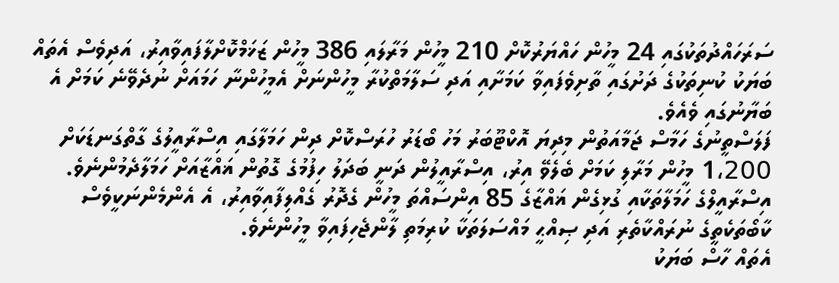ސަރަހައްދުތަކުގައި 24 މީހުން ހައްޔަރުކޮށް 210 މީހުން މަރާލައި 386 މީހުން ޒަޚަމްކޮށްލާފައިވާއިރު، އަދިވެސް އެތައް ބަޔަކު ކުނިތަކުގެ ދަށުގައި ތާށިވެފައިވާ ކަމަށާއި އަދި ސަލާމަތްކުރާ މީހުންނަށް އެމީހުންނާ ހަމައަށް ނުދެވޭނެ ކަމަށް އެ ބަޔާނުގައި ވެއެވެ.
ފަލަސްތީނުގެ ހަމާސް ޖަމާއަތުން މިދިޔަ އޮކްޓޫބަރު މަހު ބޯޑަރު ހުރަސްކޮށް ދިން ހަމަލާގައި އިސްރާއީލުގެ ގާތްގަނޑަކަށް 1،200 މީހުން މަރާލި ކަމަށް ބެލެވޭ އިރު، އިސްރާއީލުން ދަނީ ބަދަލު ހިފުމުގެ ގޮތުން ޣައްޒާއަށް ހަމަލާދެމުންނެވެ. އިސްރާއީލްގެ ހަމަލާތަކާއި ގުޅިގެން ޣައްޒާގެ 85 އިންސައްތަ މީހުން ގެދޮރު ގެއްލިފާއިވާއިރު، އެ އެންމެންނަކީވެސް ކާބޯތަކެތީގެ ނުރައްކާތެރި އަދި ޞިއްޙީ މައްސަލަތަކާ ކުރިމަތި ލާންޖެހިފައިވާ މީހުންނެވެ.
އެތައް ހާސް ބަޔަކު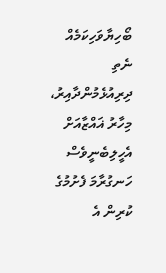ބޯހިޔާވަހިކަމެއް ނެތި ދިރިއުޅެމުންދާއިރު، މިހާރު ޣައްޒާއަށް އެހީލިބެނީވެސް ހަނގުރާމަ ފެށުމުގެ ކުރިން އެ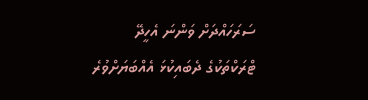ސަރަހައްދަށް ވަންނަ އެހީދޭ ޓްރަކްތަކުގެ ދެބައިކުޅަ އެއްބަޔަށްވުރެ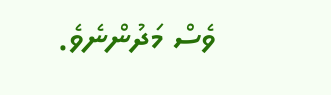ވެސް މަދުންނެވެ.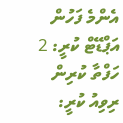އެންމެ ފަހުން އަޕްޑޭޓް ކުރީ: 2 ހަފްތާ ކުރިން
ރިވިއު ކުރީ: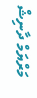މަރްޔަމް ދާނިޝް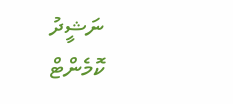ނަޝީދު
ކޮމެންޓް